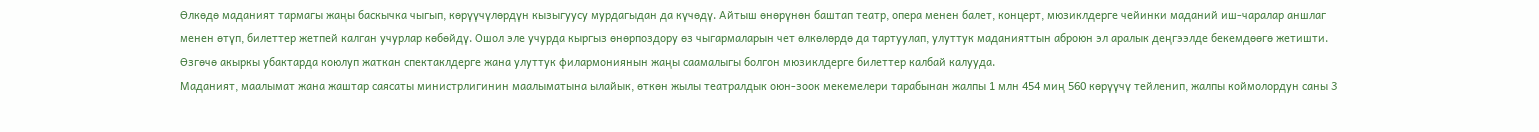Өлкөдө маданият тармагы жаңы баскычка чыгып, көрүүчүлөрдүн кызыгуусу мурдагыдан да күчөдү. Айтыш өнөрүнөн баштап театр, опера менен балет, концерт, мюзиклдерге чейинки маданий иш-чаралар аншлаг менен өтүп, билеттер жетпей калган учурлар көбөйдү. Ошол эле учурда кыргыз өнөрпоздору өз чыгармаларын чет өлкөлөрдө да тартуулап, улуттук маданияттын аброюн эл аралык деңгээлде бекемдөөгө жетишти.
Өзгөчө акыркы убактарда коюлуп жаткан спектаклдерге жана улуттук филармониянын жаңы саамалыгы болгон мюзиклдерге билеттер калбай калууда.
Маданият, маалымат жана жаштар саясаты министрлигинин маалыматына ылайык, өткөн жылы театралдык оюн-зоок мекемелери тарабынан жалпы 1 млн 454 миң 560 көрүүчү тейленип, жалпы коймолордун саны 3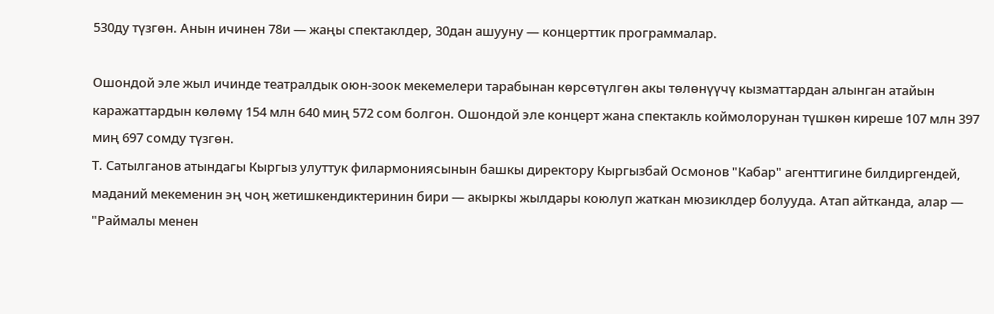530ду түзгөн. Анын ичинен 78и — жаңы спектаклдер, 30дан ашууну — концерттик программалар.

Ошондой эле жыл ичинде театралдык оюн-зоок мекемелери тарабынан көрсөтүлгөн акы төлөнүүчү кызматтардан алынган атайын каражаттардын көлөмү 154 млн 640 миң 572 сом болгон. Ошондой эле концерт жана спектакль коймолорунан түшкөн киреше 107 млн 397 миң 697 сомду түзгөн.
Т. Сатылганов атындагы Кыргыз улуттук филармониясынын башкы директору Кыргызбай Осмонов "Кабар" агенттигине билдиргендей, маданий мекеменин эң чоң жетишкендиктеринин бири — акыркы жылдары коюлуп жаткан мюзиклдер болууда. Атап айтканда, алар — "Раймалы менен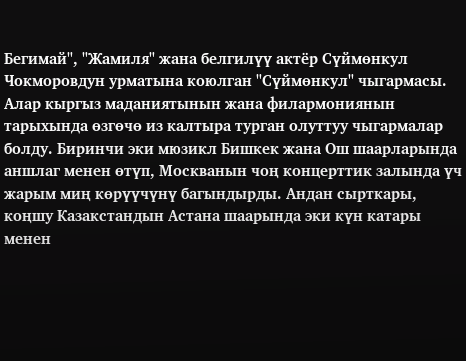Бегимай", "Жамиля" жана белгилүү актёр Сүймөнкул Чокморовдун урматына коюлган "Сүймөнкул" чыгармасы.
Алар кыргыз маданиятынын жана филармониянын тарыхында өзгөчө из калтыра турган олуттуу чыгармалар болду. Биринчи эки мюзикл Бишкек жана Ош шаарларында аншлаг менен өтүп, Москванын чоң концерттик залында үч жарым миң көрүүчүнү багындырды. Андан сырткары, коңшу Казакстандын Астана шаарында эки күн катары менен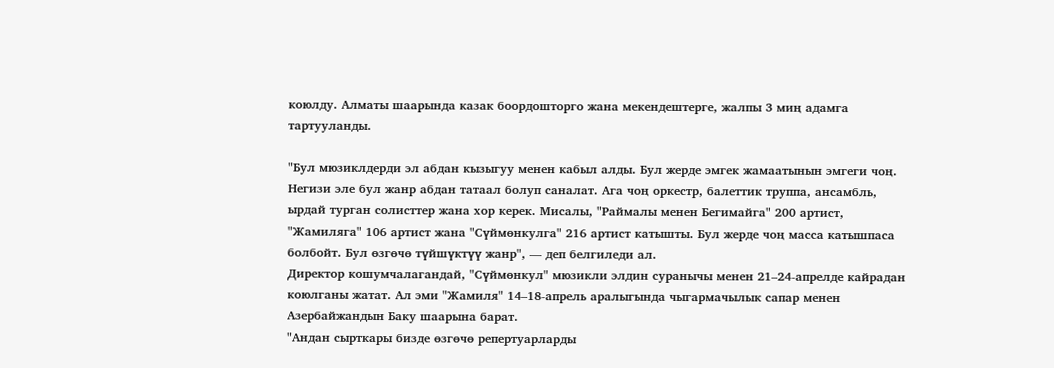коюлду. Алматы шаарында казак боордошторго жана мекендештерге, жалпы 3 миң адамга тартууланды.

"Бул мюзиклдерди эл абдан кызыгуу менен кабыл алды. Бул жерде эмгек жамаатынын эмгеги чоң. Негизи эле бул жанр абдан татаал болуп саналат. Ага чоң оркестр, балеттик труппа, ансамбль, ырдай турган солисттер жана хор керек. Мисалы, "Раймалы менен Бегимайга" 200 артист, "Жамиляга" 106 артист жана "Сүймөнкулга" 216 артист катышты. Бул жерде чоң масса катышпаса болбойт. Бул өзгөчө түйшүктүү жанр", — деп белгиледи ал.
Директор кошумчалагандай, "Сүймөнкул" мюзикли элдин суранычы менен 21–24-апрелде кайрадан коюлганы жатат. Ал эми "Жамиля" 14–18-апрель аралыгында чыгармачылык сапар менен Азербайжандын Баку шаарына барат.
"Андан сырткары бизде өзгөчө репертуарларды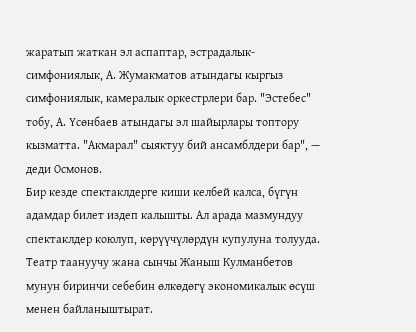жаратып жаткан эл аспаптар, эстрадалык-симфониялык, А. Жумакматов атындагы кыргыз симфониялык, камералык оркестрлери бар. "Эстебес" тобу, А. Үсөнбаев атындагы эл шайырлары топтору кызматта. "Акмарал" сыяктуу бий ансамблдери бар", — деди Осмонов.
Бир кезде спектаклдерге киши келбей калса, бүгүн адамдар билет издеп калышты. Ал арада мазмундуу спектаклдер коюлуп, көрүүчүлөрдүн купулуна толууда. Театр таануучу жана сынчы Жаныш Кулманбетов мунун биринчи себебин өлкөдөгү экономикалык өсүш менен байланыштырат.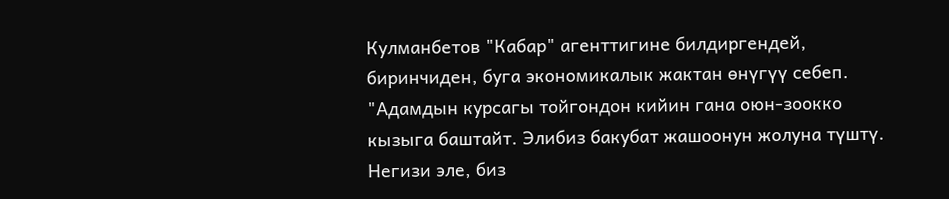Кулманбетов "Кабар" агенттигине билдиргендей, биринчиден, буга экономикалык жактан өнүгүү себеп.
"Адамдын курсагы тойгондон кийин гана оюн-зоокко кызыга баштайт. Элибиз бакубат жашоонун жолуна түштү. Негизи эле, биз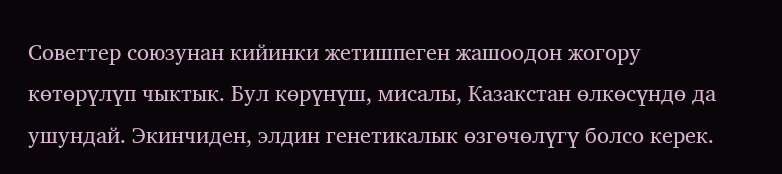Советтер союзунан кийинки жетишпеген жашоодон жогору көтөрүлүп чыктык. Бул көрүнүш, мисалы, Казакстан өлкөсүндө да ушундай. Экинчиден, элдин генетикалык өзгөчөлүгү болсо керек.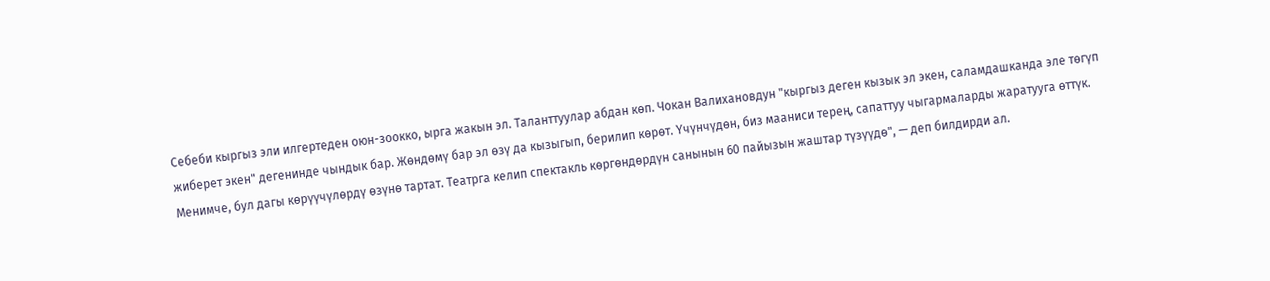Себеби кыргыз эли илгертеден оюн-зоокко, ырга жакын эл. Таланттуулар абдан көп. Чокан Валихановдун "кыргыз деген кызык эл экен, саламдашканда эле төгүп жиберет экен" дегенинде чындык бар. Жөндөмү бар эл өзү да кызыгып, берилип көрөт. Үчүнчүдөн, биз мааниси терең, сапаттуу чыгармаларды жаратууга өттүк. Менимче, бул дагы көрүүчүлөрдү өзүнө тартат. Театрга келип спектакль көргөндөрдүн санынын 60 пайызын жаштар түзүүдө", — деп билдирди ал.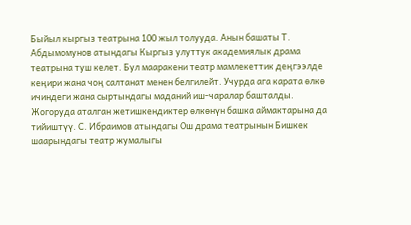Быйыл кыргыз театрына 100 жыл толууда. Анын башаты Т. Абдымомунов атындагы Кыргыз улуттук академиялык драма театрына туш келет. Бул мааракени театр мамлекеттик деңгээлде кеңири жана чоң салтанат менен белгилейт. Учурда ага карата өлкө ичиндеги жана сыртындагы маданий иш-чаралар башталды.
Жогоруда аталган жетишкендиктер өлкөнүн башка аймактарына да тийиштүү. С. Ибраимов атындагы Ош драма театрынын Бишкек шаарындагы театр жумалыгы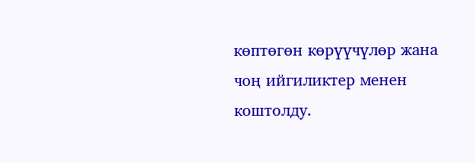көптөгөн көрүүчүлөр жана чоң ийгиликтер менен коштолду.